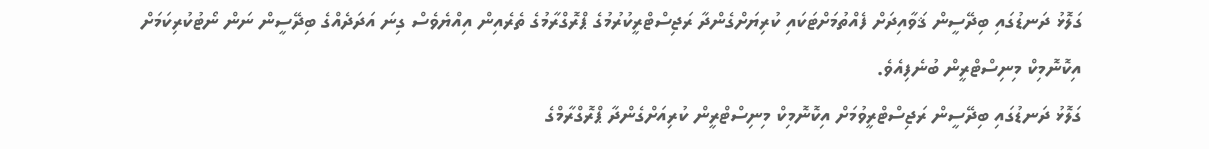ގަލޮޅު ދަނޑުގައި ބިދޭސީން ޤަވާއިދަށް ފެއްތުމަށްޓަކައި ކުރިޔަށްގެންދާ ރަޖިސްޓްރީކުރުމުގެ ޕްރޮގްރާމުގެ ތެރެއިން އިއްޔެވެސް ގިނަ އަދަދެއްގެ ބިދޭސީން ނަން ނޯޓުކުރިކަމަށް އިކޮނޮމިކް މިނިސްޓްރީން ބުނެފިއެވެ.
ގަލޮޅު ދަނޑުގައި ބިދޭސީން ރަޖިސްޓްރީވުމަށް އިކޮނޮމިކް މިނިސްޓްރީން ކުރިއަށްގެންދާ ޕްރޮގްރާމްގެ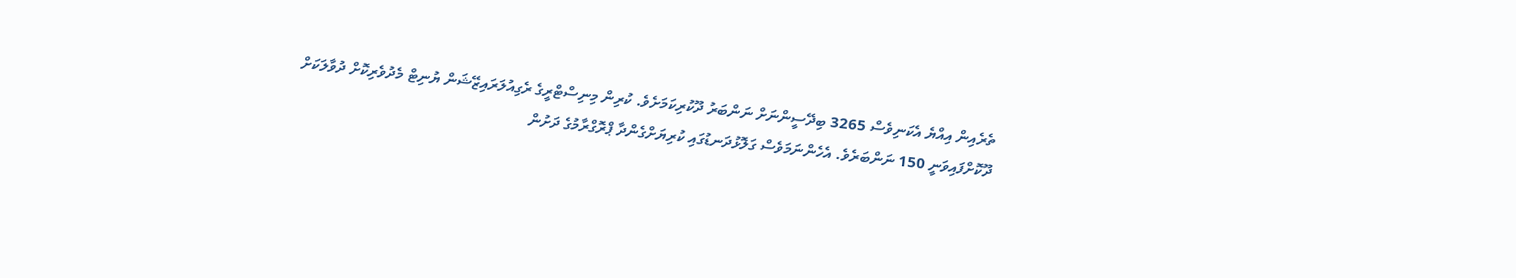ތެރެއިން އިއްޔެ އެކަނިވެސް 3265 ބިދޭސީންނަށް ނަންބަރު ދޫކުރިކަމަށެވެ. ކުރިން މިނިސްޓްރީގެ ރެގިއުލަރައިޒޭޝަން ޔުނިޓް މެދުވެރިކޮށް ދުވާލަކަށް ދޫކޮށްފައިވަނީ 150 ނަންބަރެވެ. އެހެންނަމަވެސް ގަލޮޅުދަނޑުގައި ކުރިޔަށްގެންދާ ޕްރޮގްރާމުގެ ދަށުން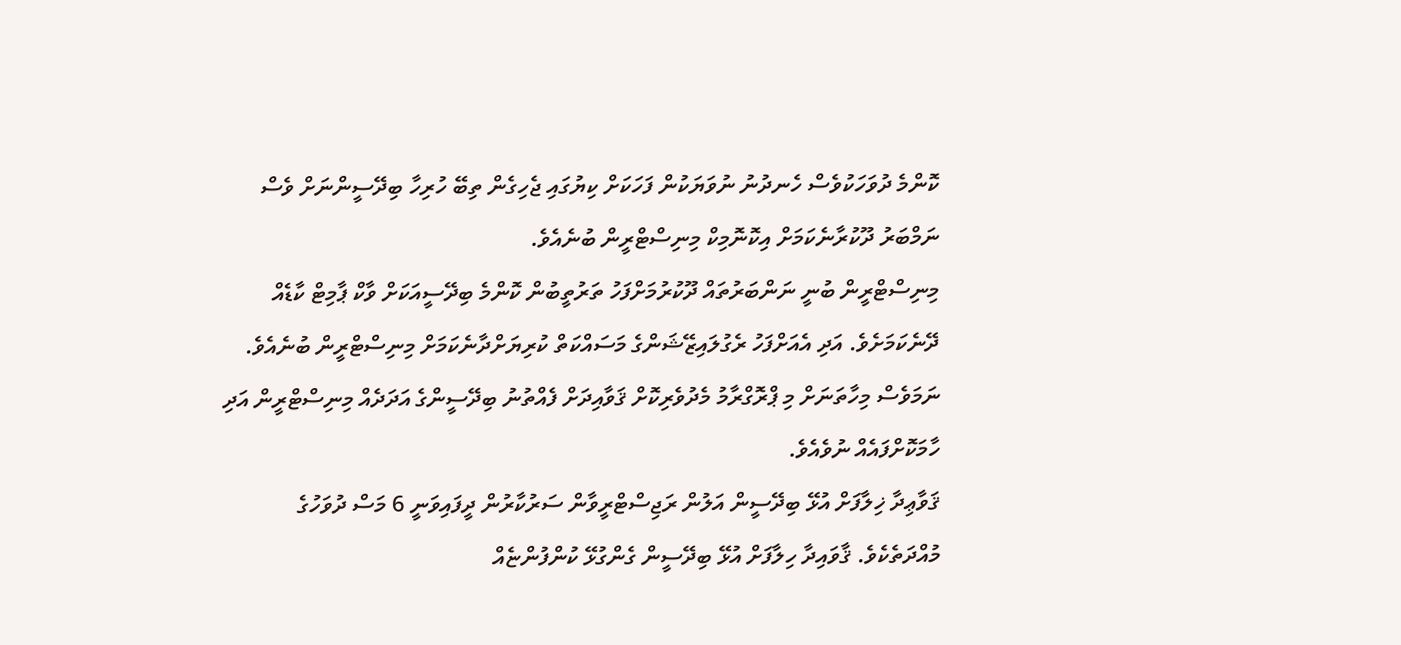ކޮންމެ ދުވަހަކުވެސް ހެނދުނު ނުވަޔަކުން ފަހަކަށް ކިޔުގައި ޖެހިގެން ތިބޭ ހުރިހާ ބިދޭސީންނަށް ވެސް ނަމްބަރު ދޫކުރާނެކަމަށް އިކޮނޮމިކް މިނިސްޓްރީން ބުނެއެވެ.
މިނިސްޓްރީން ބުނީ ނަންބަރުތައް ދޫކުރުމަށްފަހު ތަރުތީބުން ކޮންމެ ބިދޭސީއަކަށް ވާކް ޕާމިޓް ކާޑެއް ދޭނެކަމަށެވެ. އަދި އެއަށްފަހު ރެގުލައިޒޭޝަންގެ މަސައްކަތް ކުރިޔަށްދާނެކަމަށް މިނިސްޓްރީން ބުނެއެވެ. ނަމަވެސް މިހާތަނަށް މި ޕްރޮގްރާމު މެދުވެރިކޮށް ޤަވާއިދަށް ފެއްތުނު ބިދޭސީންގެ އަދަދެއް މިނިސްޓްރީން އަދި ހާމަކޮށްފައެއް ނުވެއެވެ.
ޤަވާޢިދާ ޚިލާފަށް އުޅޭ ބިދޭސީން އަލުން ރަޖިސްޓްރީވާން ސަރުކާރުން ދީފައިވަނީ 6 މަސް ދުވަހުގެ މުއްދަތެކެވެ. ޤާވައިދާ ހިލާފަށް އުޅޭ ބިދޭސީން ގެންގުޅޭ ކުންފުންޏެއް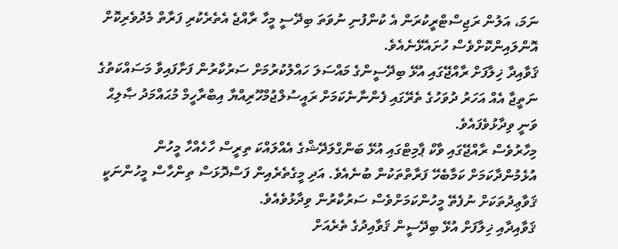ނަމަ، އަލުން ރަޖިސްޓްރީކުރަން އެ ކުންފުނި ނުވަތަ ބިދޭސީ މީހާ ރާއްޖެ އެތެރެކުރި ފަރާތް މެދުވެރިކޮށް އޮންލައިންކޮށްވެސް ހުށައެޅޭނެއެވެ.
ޤަވާއިދާ ޚިލާފަށް ރާއްޖޭގައި އުޅޭ ބިދޭސީންގެ މައްސަލަ ހައްލުކުރުމަށް ސަރުކާރުން ފަށާފައިވާ މަސައްކަތުގެ ނަތީޖާ އެއް އަހަރު ދުވަހުގެ ތެރޭގައި ފެންނާނެކަމަށް ރައީސުލްޖުމްހޫރިއްޔާ އިބްރާހީމް މުޙައްމަދު ޞާލިޙް ވަނީ ވިދާޅުވެފައެވެ.
މިހާރުވެސް ރާއްޖޭގައި ވާކް ޕާމިޓްގައި އުޅޭ ބަންގްލަދޭޝްގެ އެއްލައްކަ ތިރީސް ހާހެއްހާ މީހުން އުޅެމުންދާކަމަށް ކަމާބެހޭ ފަރާތްތަކުން ބުނެއެވެ. އަދި މީގެތެރެއިން ފަސްދޮޅަސް ތިންހާސް މީހުންނަކީ ޤަވާޢިދުތަކަށް ނުފެތޭ މީހުންކަމަށްވެސް ސަރުކާރުން ވިދާޅުވެއެވެ.
ޤަވާއިދާއި ޚިލާފަށް އުޅޭ ބިދޭސީން ޤަވާއިދުގެ ތެރެއަށް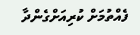ފެއްތުމަށް ކުރިއަށްގެންދާ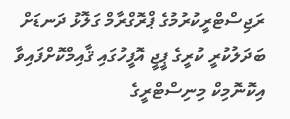ރަޖިސްޓްރީކުރުމުގެ ޕްރޮގްރާމް ގަލޮޅު ދަނޑަށް ބަދަލުކުރީ ކުރީގެ ޕީޖީ އޮފީހުގައި ޤާއިމްކޮށްފައިވާ އިކޮނޮމިކް މިނިސްޓްރީގެ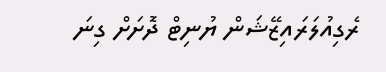ރެގިއުލަރައިޒޭޝަން ޔުނިޓް ދޮށަށް ގިނަ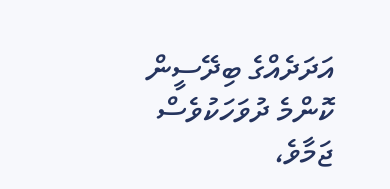އަދަދެއްގެ ބިދޭސީން ކޮންމެ ދުވަހަކުވެސް ޖަމާވެ،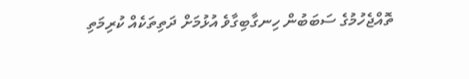ތޮއްޖެހުމުގެ ސަބަބުން ހިނގާބިގާވެ އުޅުމަށް ދަތިތަކެއް ކުރިމަތި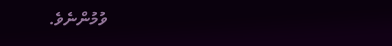ވުމުންނެވެ.